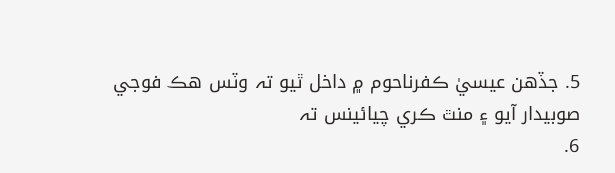5. جڏھن عيسيٰ ڪفرناحوم ۾ داخل ٿيو تہ وٽس ھڪ فوجي صوبيدار آيو ۽ منٿ ڪري چيائينس تہ
6.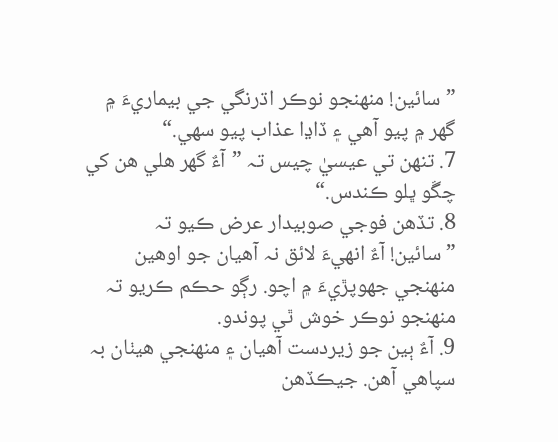”سائين! منھنجو نوڪر اڌرنگي جي بيماريءَ ۾ گھر ۾ پيو آھي ۽ ڏاڍا عذاب پيو سھي.“
7. تنھن تي عيسيٰ چيس تہ ”آءٌ گھر ھلي ھن کي چڱو ڀلو ڪندس.“
8. تڏھن فوجي صوبيدار عرض ڪيو تہ ”سائين! آءٌ انھيءَ لائق نہ آھيان جو اوھين منھنجي جھوپڙيءَ ۾ اچو. رڳو حڪم ڪريو تہ منھنجو نوڪر خوش ٿي پوندو.
9. آءٌ ٻين جو زيردست آھيان ۽ منھنجي ھيٺان بہ سپاھي آھن. جيڪڏھن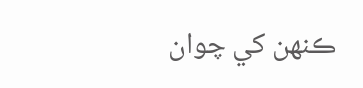ڪنھن کي چوان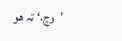’وڃ،‘ تہ ھو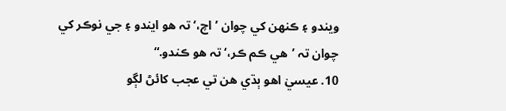ويندو ۽ ڪنھن کي چوان ’اچ،‘ تہ ھو ايندو ۽ جي نوڪر کي چوان تہ ’ھي ڪم ڪر،‘ تہ ھو ڪندو.“
10. عيسيٰ اھو ٻڌي ھن تي عجب کائڻ لڳو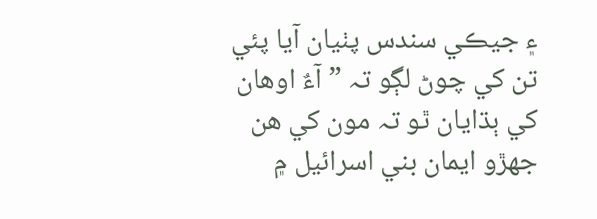۽ جيڪي سندس پٺيان آيا پئي تن کي چوڻ لڳو تہ ”آءٌ اوھان کي ٻڌايان ٿو تہ مون کي ھن جھڙو ايمان بني اسرائيل ۾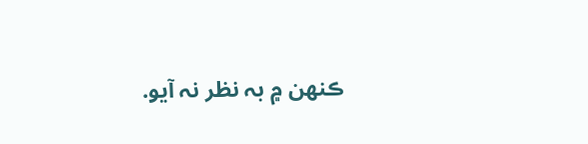ڪنھن ۾ بہ نظر نہ آيو.